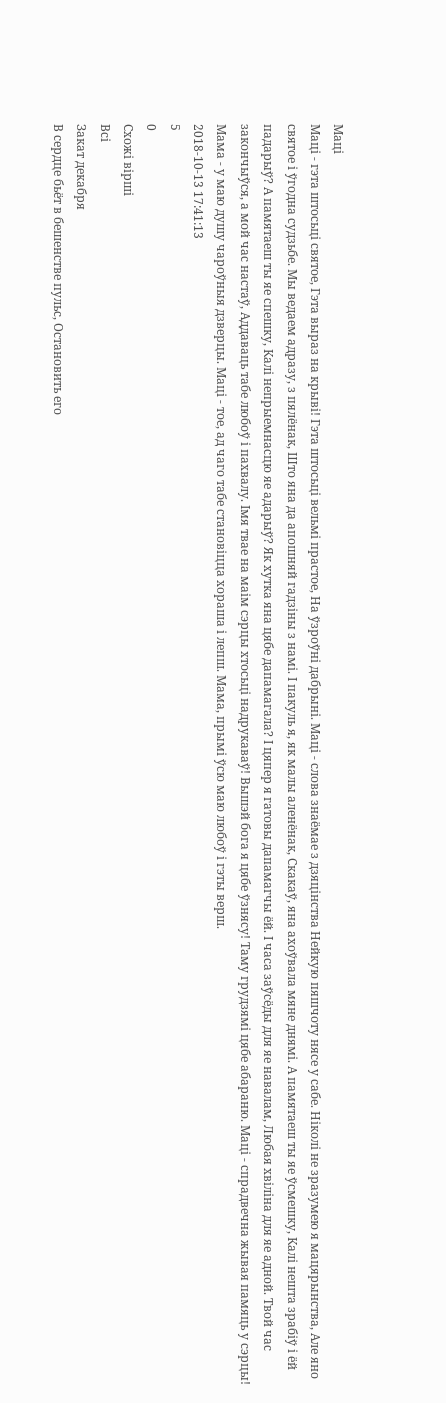Маці
Маці - гэта штосьці святое, Гэта выраз на крыві! Гэта штосьці вельмі прастое, На ўзроўні дабрыні. Маці - слова знаёмае з дзяцінства Нейкую пяшчоту нясе у сабе. Ніколі не зразумею я мацярынства, Але яно святое і ўгодна судзьбе. Мы ведаем адразу, з пялёнак, Што яна да апошняй гадзіны з намі. І пакуль я, як малы аленёнак, Скакаў, яна ахоўвала мяне днямі. А памятаеш ты яе ўсмешку, Калі нешта зрабіў і ёй падарыў? А памятаеш ты яе спешку, Калі непрыемнасцю яе адарыў? Як хутка яна цябе дапамагала? І цяпер я гатовы дапамагчы ёй. І часа заўсёды для яе навалам, Любая хвіліна для яе адной. Твой час закончыўся, а мой час настаў, Аддаваць табе любоў і пахвалу. Імя твае на маім сэрцы хтосьці надрукаваў! Вышэй бога я цябе ўзнясу! Таму грудзямі цябе абараню. Маці - спрадвечна жывая памяць у сэрцы! Мама - у маю душу чароўныя дзверцы. Маці - тое, ад чаго табе становіцца хораша і лепш. Мама, прымі ўсю маю любоў і гэты верш.
2018-10-13 17:41:13
5
0
Схожі вірші
Всі
Закат декабря
В сердце бьёт в бешенстве пульс, Остановить его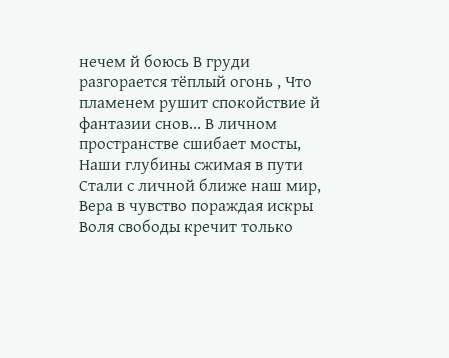нечем й боюсь В груди разгорается тёплый огонь , Что пламенем рушит спокойствие й фантазии снов... В личном пространстве сшибает мосты, Наши глубины сжимая в пути Стали с личной ближе наш мир, Вера в чувство пораждая искры Воля свободы кречит только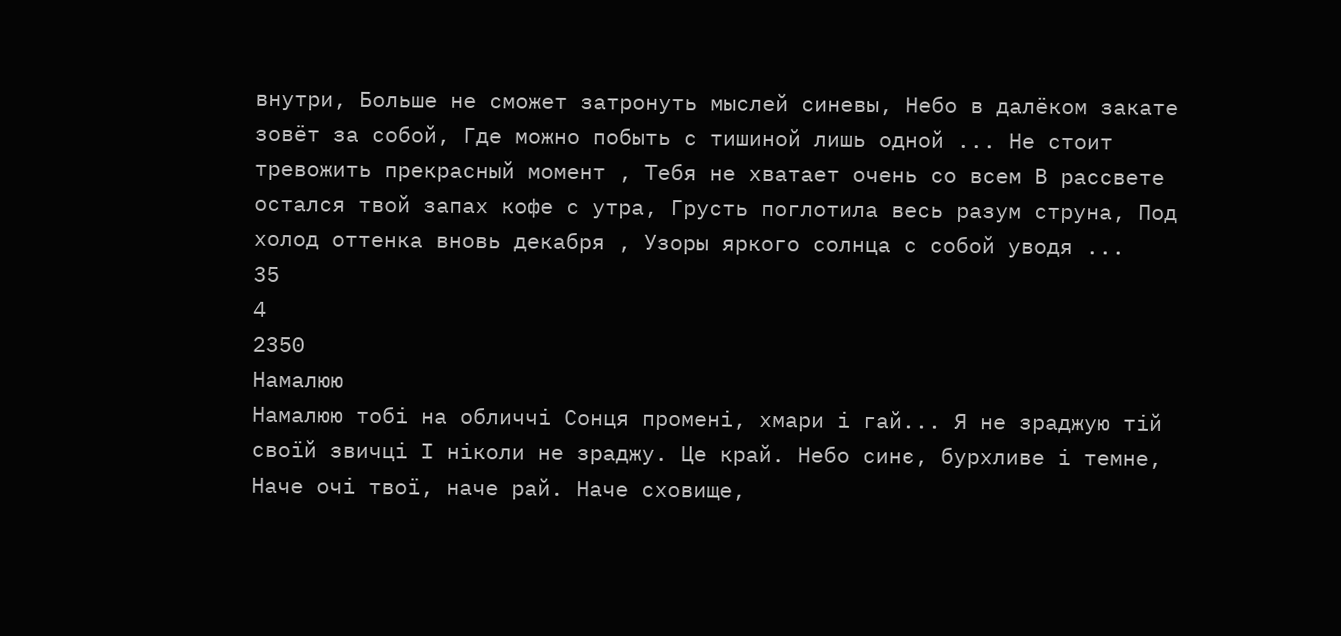внутри, Больше не сможет затронуть мыслей синевы, Небо в далёком закате зовёт за собой, Где можно побыть с тишиной лишь одной ... Не стоит тревожить прекрасный момент , Тебя не хватает очень со всем В рассвете остался твой запах кофе с утра, Грусть поглотила весь разум струна, Под холод оттенка вновь декабря , Узоры яркого солнца с собой уводя ...
35
4
2350
Намалюю
Намалюю тобі на обличчі Сонця промені, хмари і гай... Я не зраджую тій своїй звичці І ніколи не зраджу. Це край. Небо синє, бурхливе і темне, Наче очі твої, наче рай. Наче сховище,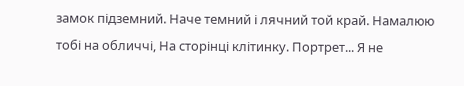замок підземний. Наче темний і лячний той край. Намалюю тобі на обличчі, На сторінці клітинку. Портрет... Я не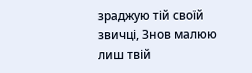зраджую тій своїй звичці, Знов малюю лиш твій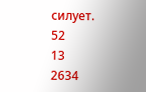силует.
52
13
2634